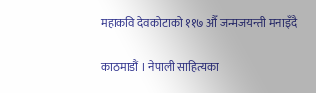महाकवि देवकोटाको ११७ औँ जन्मजयन्ती मनाइँदै

काठमाडौं । नेपाली साहित्यका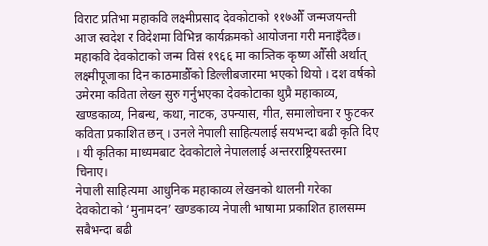विराट प्रतिभा महाकवि लक्ष्मीप्रसाद देवकोटाको ११७औँ जन्मजयन्ती आज स्वदेश र विदेशमा विभिन्न कार्यक्रमको आयोजना गरी मनाइँदैछ।
महाकवि देवकोटाको जन्म विसं १९६६ मा कात्र्तिक कृष्ण औँसी अर्थात् लक्ष्मीपूजाका दिन काठमाडौँको डिल्लीबजारमा भएको थियो । दश वर्षको उमेरमा कविता लेख्न सुरु गर्नुभएका देवकोटाका थुप्रै महाकाव्य, खण्डकाव्य, निबन्ध, कथा, नाटक, उपन्यास, गीत, समालोचना र फुटकर कविता प्रकाशित छन् । उनले नेपाली साहित्यलाई सयभन्दा बढी कृति दिए । यी कृतिका माध्यमबाट देवकोटाले नेपाललाई अन्तरराष्ट्रियस्तरमा चिनाए।
नेपाली साहित्यमा आधुनिक महाकाव्य लेखनको थालनी गरेका देवकोटाको ‘मुनामदन’ खण्डकाव्य नेपाली भाषामा प्रकाशित हालसम्म सबैभन्दा बढी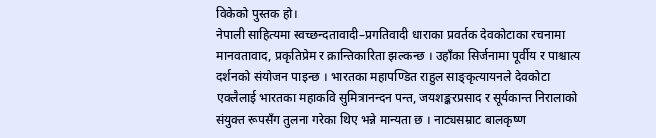विकेको पुस्तक हो।
नेपाली साहित्यमा स्वच्छन्दतावादी–प्रगतिवादी धाराका प्रवर्तक देवकोटाका रचनामा मानवतावाद, प्रकृतिप्रेम र क्रान्तिकारिता झल्कन्छ । उहाँका सिर्जनामा पूर्वीय र पाश्चात्य दर्शनको संयोजन पाइन्छ । भारतका महापण्डित राहुल साङ्कृत्यायनले देवकोटा एक्लैलाई भारतका महाकवि सुमित्रानन्दन पन्त, जयशङ्करप्रसाद र सूर्यकान्त निरालाको संयुक्त रूपसँग तुलना गरेका थिए भन्ने मान्यता छ । नाट्यसम्राट बालकृष्ण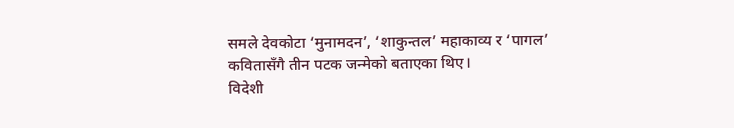समले देवकोटा ‘मुनामदन’, ‘शाकुन्तल’ महाकाव्य र ‘पागल’ कवितासँगै तीन पटक जन्मेको बताएका थिए।
विदेशी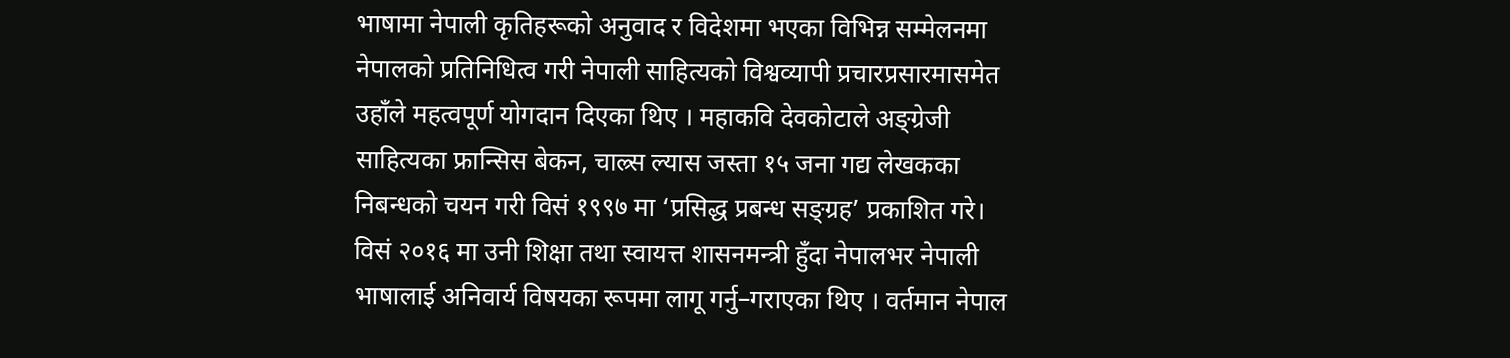भाषामा नेपाली कृतिहरूको अनुवाद र विदेशमा भएका विभिन्न सम्मेलनमा नेपालको प्रतिनिधित्व गरी नेपाली साहित्यको विश्वव्यापी प्रचारप्रसारमासमेत उहाँले महत्वपूर्ण योगदान दिएका थिए । महाकवि देवकोटाले अङ्ग्रेजी साहित्यका फ्रान्सिस बेकन, चाल्र्स ल्यास जस्ता १५ जना गद्य लेखकका निबन्धको चयन गरी विसं १९९७ मा ‘प्रसिद्ध प्रबन्ध सङ्ग्रह’ प्रकाशित गरे।
विसं २०१६ मा उनी शिक्षा तथा स्वायत्त शासनमन्त्री हुँदा नेपालभर नेपाली भाषालाई अनिवार्य विषयका रूपमा लागू गर्नु–गराएका थिए । वर्तमान नेपाल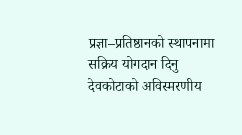प्रज्ञा–प्रतिष्ठानको स्थापनामा सक्रिय योगदान दिनु देवकोटाको अविस्मरणीय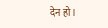देन हो ।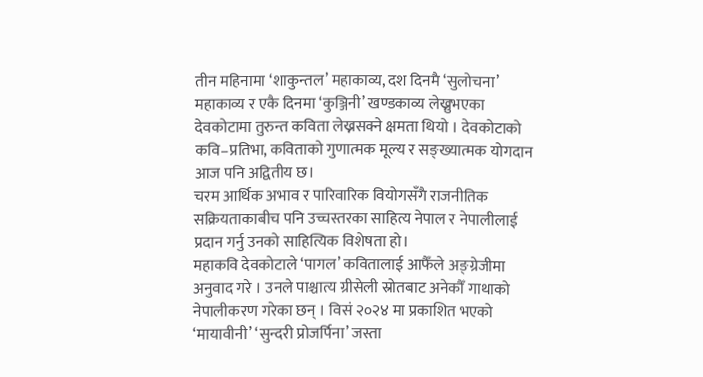तीन महिनामा ‘शाकुन्तल’ महाकाव्य, दश दिनमै ‘सुलोचना’ महाकाव्य र एकै दिनमा ‘कुञ्जिनी’ खण्डकाव्य लेख्नुभएका देवकोटामा तुरुन्त कविता लेख्नसक्ने क्षमता थियो । देवकोटाको कवि–प्रतिभा, कविताको गुणात्मक मूल्य र सङ्ख्यात्मक योगदान आज पनि अद्वितीय छ।
चरम आर्थिक अभाव र पारिवारिक वियोगसँगै राजनीतिक सक्रियताकाबीच पनि उच्चस्तरका साहित्य नेपाल र नेपालीलाई प्रदान गर्नु उनको साहित्यिक विशेषता हो।
महाकवि देवकोटाले ‘पागल’ कवितालाई आफैँले अङ्ग्रेजीमा अनुवाद गरे । उनले पाश्चात्य ग्रीसेली स्रोतबाट अनेकौँ गाथाको नेपालीकरण गरेका छन् । विसं २०२४ मा प्रकाशित भएको ‘मायावीनी’ ‘सुन्दरी प्रोजर्पिना’ जस्ता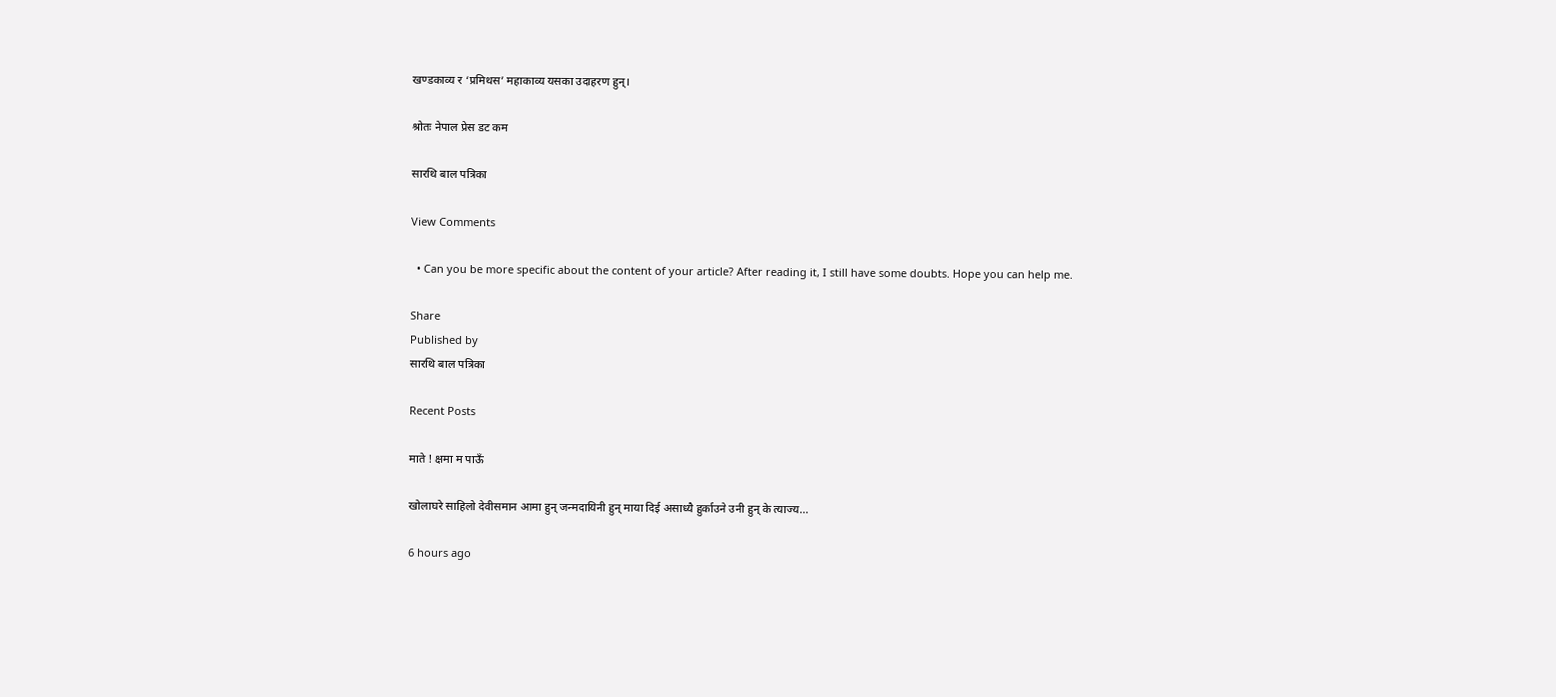खण्डकाव्य र ‘प्रमिथस’ महाकाव्य यसका उदाहरण हुन्।

श्रोतः नेपाल प्रेस डट कम

सारथि बाल पत्रिका

View Comments

  • Can you be more specific about the content of your article? After reading it, I still have some doubts. Hope you can help me.

Share
Published by
सारथि बाल पत्रिका

Recent Posts

माते ! क्षमा म पाऊँ

खोलाघरे साहिलो देवीसमान आमा हुन् जन्मदायिनी हुन् माया दिई असाध्यै हुर्काउने उनी हुन् के त्याज्य…

6 hours ago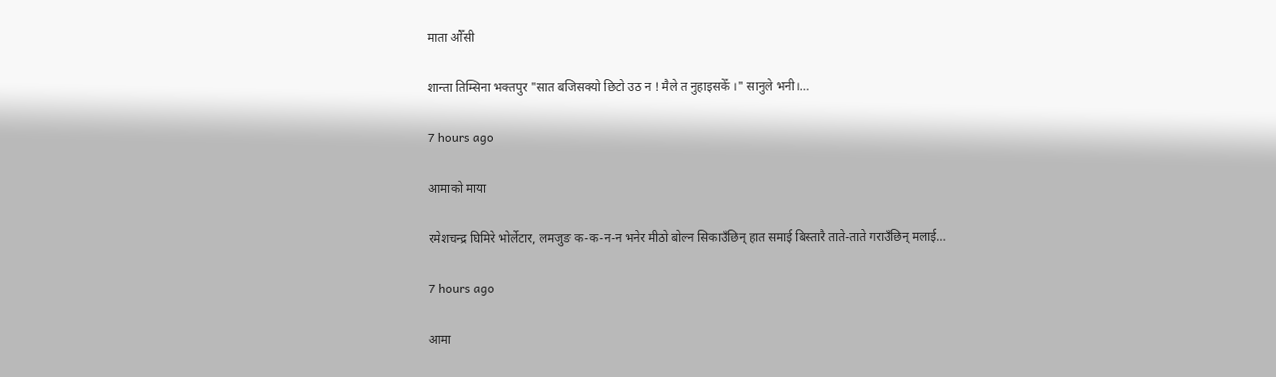माता औँसी

शान्ता तिम्सिना भक्तपुर "सात बजिसक्यो छिटो उठ न ! मैले त नुहाइसकेँ ।" सानुले भनी।…

7 hours ago

आमाको माया

रमेशचन्द्र घिमिरे भोर्लेटार, लमजुङ क-क-न-न भनेर मीठो बोल्न सिकाउँछिन् हात समाई बिस्तारै ताते-ताते गराउँछिन् मलाई…

7 hours ago

आमा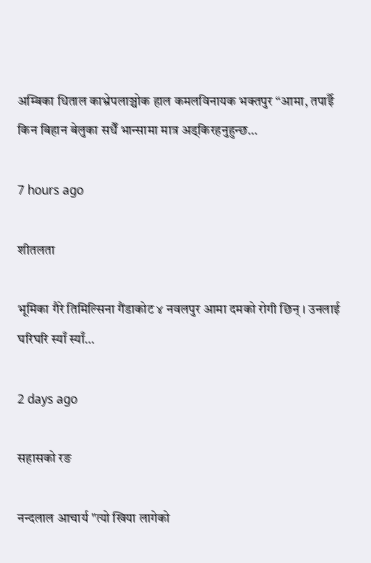अम्बिका धिताल काभ्रेपलाञ्चोक हाल कमलविनायक भक्तपुर “आमा, तपाईँ किन बिहान बेलुका सधैँ भान्सामा मात्र अड्किरहनुहुन्छ…

7 hours ago

शीतलता

भूमिका गैरे तिमिल्सिना गैंडाकोट ४ नवलपुर आमा दमको रोगी छिन् । उनलाई घरिघरि स्याँ स्याँ…

2 days ago

सहासको रङ

नन्दलाल आचार्य "त्यो खिया लागेको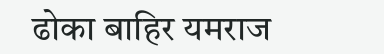ढोका बाहिर यमराज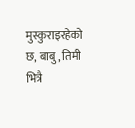मुस्कुराइरहेको छ, बाबु, तिमी भित्रै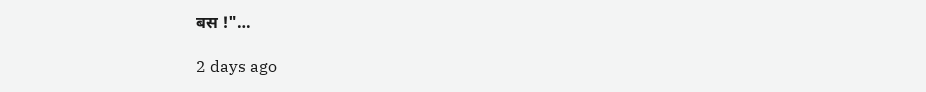बस !"…

2 days ago